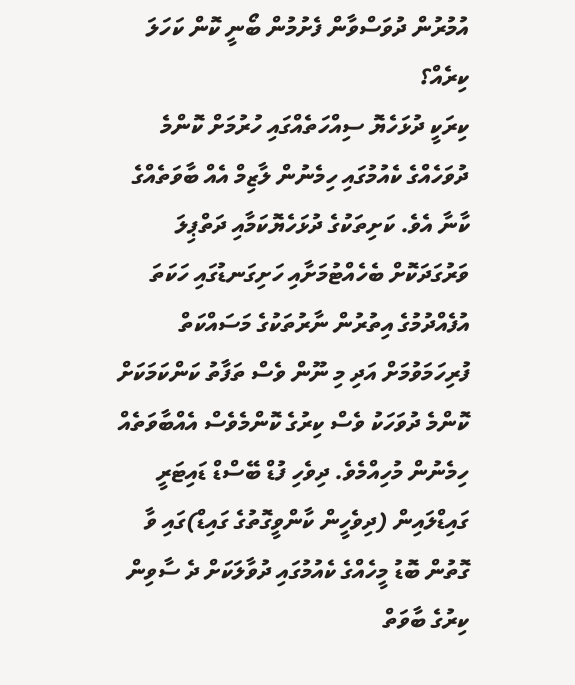އުމުރުން ދުވަސްވާން ފެށުމުން ބޯނީ ކޮން ކަހަލަ ކިރެއް؟
ކިރަކީ ދުޅަހެޔޮ ސިއްހަތެއްގައި ހުރުމަށް ކޮންމެ ދުވަހެއްގެ ކެއުމުގައި ހިމެނުން ލާޒިމް އެއް ބާވަތެއްގެ ކާނާ އެވެ. ކަށިތަކުގެ ދުޅަހެޔޮކަމާއި ދަތްޕިލަ ވަރުގަދަކޮށް ބެހެއްޓުމަށާއި ހަށިގަނޑުގައި ހަކަތަ އުފެއްދުމުގެ އިތުރުން ނާރުތަކުގެ މަސައްކަތް ފުރިހަމަވުމަށް އަދި މި ނޫން ވެސް ތަފާތު ކަންކަމަކަށް ކޮންމެ ދުވަހަކު ވެސް ކިރުގެ ކޮންމެވެސް އެއްބާވަތެއް ހިމެނުން މުހިއްމެވެ. ދިވެހި ފުޑް ބޭސްޑް ޑައިޓަރީ ގައިޑްލައިން (ދިވެހީން ކާންވީގޮތުގެ ގައިޑް)ގައި ވާ ގޮތުން ބޮޑު މީހެއްގެ ކެއުމުގައި ދުވާލަކަށް ދެ ސާވިން ކިރުގެ ބާވަތް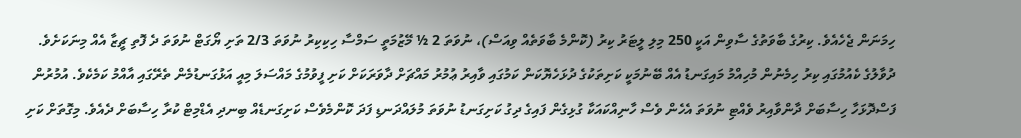ހިމަނަން ޖެހެއެވެ. ކިރުގެ ބާވަތުގެ ސާވިން އަކީ 250 މިލި ލީޓަރު ކިރު (ކޮންމެ ބާވަތެއް ވިއަސް)، ނުވަތަ 2 ½ މޭޒުމަތީ ސަމްސާ ހިކިކިރު ނުވަތަ 2/3 ތަށި ޔޯގަޓް ނުވަތަ ދެ ފޮތި ޗީޒާ އެއް މިނަކަށެވެ.
ދުވާލުގެ ކެއުމުގައި ކިރު ހިމެނުން މުހިއްމު މައިގަނޑު އެއް ބޭނުމަކީ ކަށިތަކުގެ ދުޅަހެޔޮކަން ކަމުގައި ވާއިރު ޢުމުރު މައްޗަށް ދާވަރަކަށް ކަށި ފީވުމުގެ މައްސަލަ މިއީ އަޅުގަނޑުމެން ތެރޭގައި އާއްމު ކަމެކެވެ. އުމުރުން ފަސްދޮޅަހާ ހިސާބަށް ދާންވާއިރު ވެއްޓި ނުވަތަ އެހެން ވެސް ހާނިއްކައަކާ ގުޅިގެން ފައިގެ ދިގު ކަށިގަނޑު ނުވަތަ މުލައްދަނޑި ފަދަ ކޮންމެވެސް ކަށިގަނޑެއް ބިނދި އެޑްމިޓް ކުރާ ހިސާބަށް ދެއެވެ. މިގޮތަށް ކަށި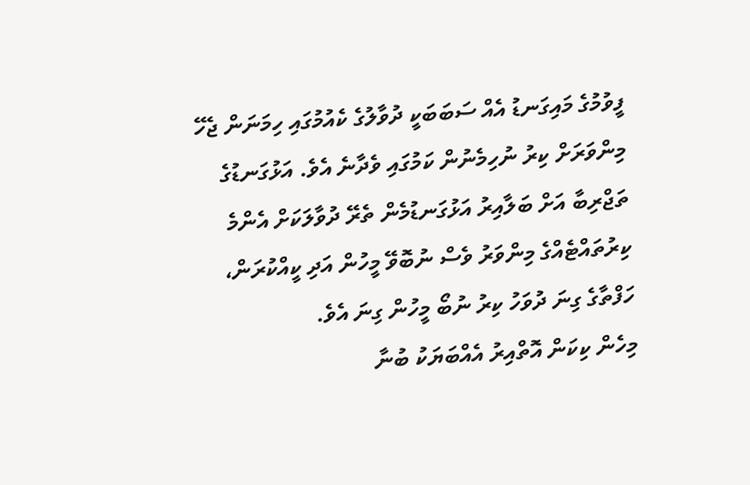ފީވުމުގެ މައިގަނޑު އެއް ސަބަބަކީ ދުވާލުގެ ކެއުމުގައި ހިމަނަން ޖެހޭ މިންވަރަށް ކިރު ނުހިމެނުން ކަމުގައި ވެދާނެ އެވެ. އަޅުގަނޑުގެ ތަޖްރިބާ އަށް ބަލާއިރު އަޅުގަނޑުމެން ތެރޭ ދުވާލަކަށް އެންމެ ކިރުތައްޓެއްގެ މިންވަރު ވެސް ނުބޮވޭ މީހުން އަދި ކީއްކުރަން، ހަފްތާގެ ގިނަ ދުވަހު ކިރު ނުބޯ މީހުން ގިނަ އެވެ.
މިހެން ކިކަން އޮތްއިރު އެއްބަޔަކު ބުނާ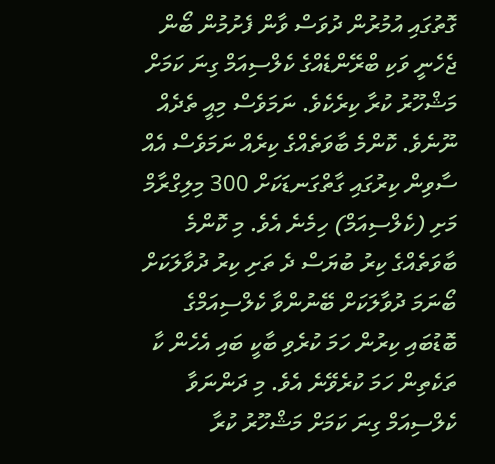ގޮތުގައި އުމުރުން ދުވަސް ވާން ފެށުމުން ބޯން ޖެހެނީ ވަކި ބްރޭންޑެއްގެ ކެލްސިއަމް ގިނަ ކަމަށް މަޝްހޫރު ކުރާ ކިރެކެވެ. ނަމަވެސް މިއީ ތެދެއް ނޫނެވެ. ކޮންމެ ބާވަތެއްގެ ކިރެއް ނަމަވެސް އެއް ސާވިން ކިރުގައި ގާތްގަނޑަކަށް 300 މިލިގްރާމް މަށި (ކެލްސިއަމް) ހިމެނެ އެވެ. މި ކޮންމެ ބާވަތެއްގެ ކިރު ބުޔަސް ދެ ތަށި ކިރު ދުވާލަކަށް ބޯނަމަ ދުވާލަކަށް ބޭނުންވާ ކެލްސިއަމްގެ ބޮޑުބައި ކިރުން ހަމަ ކުރެވި ބާކީ ބައި އެހެން ކާ ތަކެތިން ހަމަ ކުރެވޭނެ އެވެ. މި ދަންނަވާ ކެލްސިއަމް ގިނަ ކަމަށް މަޝްހޫރު ކުރާ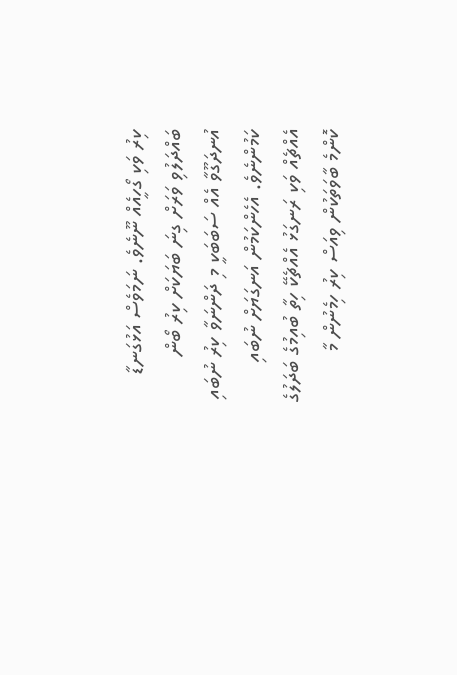ކިރު ވަކި ގޯހީއެއް ނޫނެވެ. ނަމަވެސް އަޅުގަނޑާ ބައްދަލުވި ވަރަށް ގިނަ ބަޔަކަށް ކިރު ބޯން އުނދަގޫވާ އެއް ސަބަބަކީ މި ދަންނަވާ ކިރު ނުބައި ކަމުންނެވެ. އެހެންކަމުން އަނގަޔަށް ނުބައި އެއްޗެއް ވަކި ރަނގަޅު އެއްޗެކޭ ހިތާ ބުއިމުގެ ބަދަލުގެ ކޮންމެ ބާވަތަކުން ވިއަސް ކިރު ހިމެނުން މާ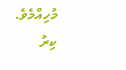މުހިއްމެވެ.
ކިރު